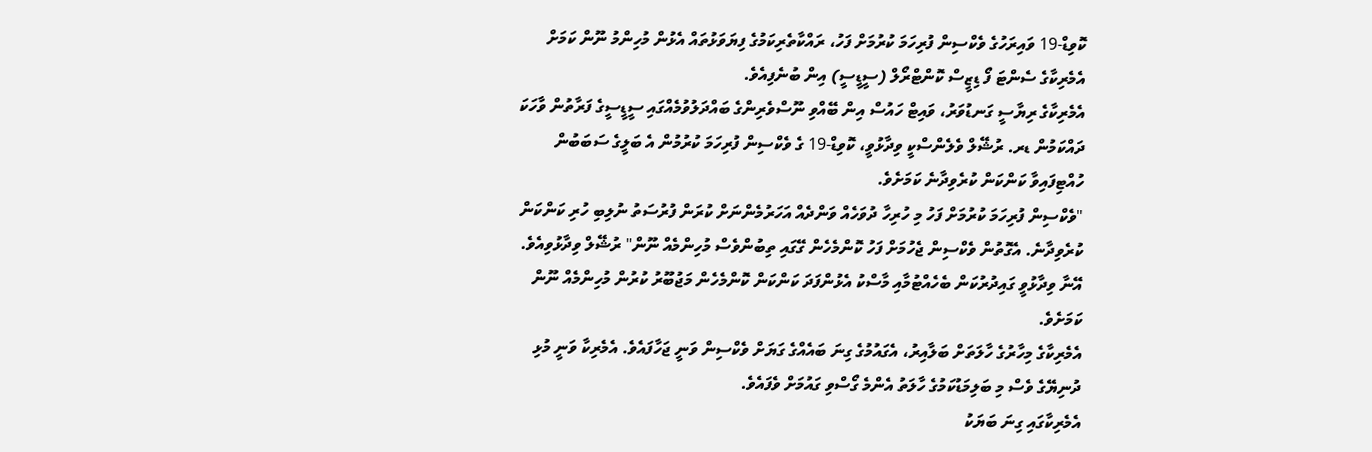ކޮވިޑް-19 ވައިރަހުގެ ވެކްސިން ފުރިހަމަ ކުރުމަށް ފަހު، ރައްކާތެރިކަމުގެ ފިޔަވަޅުތައް އެޅުން މުހިންމު ނޫން ކަމަށް އެމެރިކާގެ ސެންޓަ ފޯ ޑިޒީސް ކޮންޓްރޯލް (ސީޑީސީ) އިން ބުނެފިއެވެ.
އެމެރިކާގެ ރިޔާސީ ގަނޑުވަރު، ވައިޓް ހައުސް އިން ބޭއްވި ނޫސްވެރިންގެ ބައްދަލުވުމެއްގައި ސީޑީސީގެ ފަރާތުން ވާހަކަ ދައްކަމުން ޑރ. ރުޝޭލް ވެލެންސްކީ ވިދާޅުވީ، ކޮވިޑް-19 ގެ ވެކްސިން ފުރިހަމަ ކުރުމުން އެ ބަލީގެ ސަބަބުން ހުއްޓިފައިވާ ކަންކަން ކުރެވިދާނެ ކަމަށެވެ.
"ވެކްސިން ފުރިހަމަ ކުރުމަށް ފަހު މި ހުރިހާ ދުވަހެއް ވަންދެއް އަހަރުމެންނަށް ކުރަން ފުރުސަތު ނުލިބި ހުރި ކަންކަން ކުރެވިދާނެ. އެގޮތުން ވެކްސިން ޖެހުމަށް ފަހު ކޮންމެހެން ގޭގައި ތިބުންވެސް މުހިންމެއް ނޫން" ރުޝޭލް ވިދާޅުވިއެވެ.
އޭނާ ވިދާޅުވީ ގައިދުރުކަން ބެހެއްޓުމާއި މާސްކު އެޅުންފަދަ ކަންކަން ކޮންމެހެން މަޖުބޫރު ކުރުން މުހިންމެއް ނޫން ކަމަށެވެ.
އެމެރިކާގެ މިހާރުގެ ހާލަތަށް ބަލާއިރު، އެގައުމުގެ ގިނަ ބައެއްގެ ގަޔަށް ވެކްސިން ވަނީ ޖަހާފައެވެ. އެމެރިކާ ވަނީ މުޅި ދުނިޔޭގެ ވެސް މި ބަލިމަޑުކަމުގެ ހާލަތު އެންމެ ގޯސްވި ގައުމަށް ވެފައެވެ.
އެމެރިކާގައި ގިނަ ބަޔަކު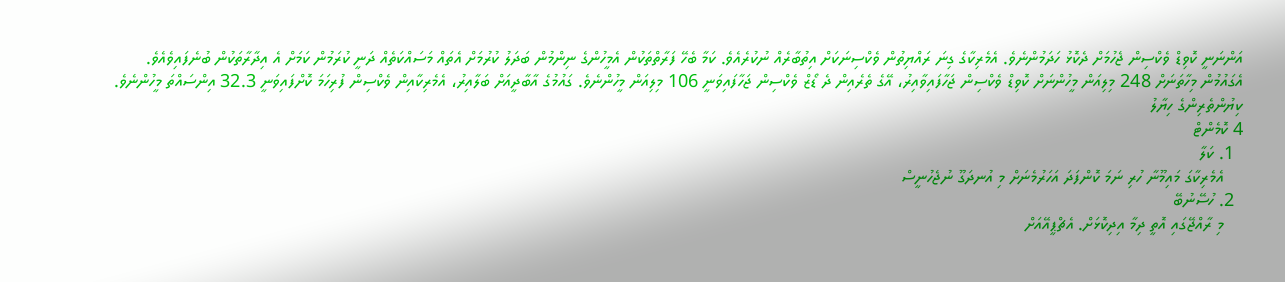އަންނަނީ ކޮވިޑް ވެކްސިން ޖެހުމަށް ދެކޮޅު ހަދަމުންނެވެ. އެމެރިކާގެ ގިނަ ރައްޔިތުން ވެކްސިނަކަށް އިތުބާރެއް ނުކުރެއެވެ. ކަމާ ބެހޭ ފަރާތްތަކުން އެމީހުންގެ ނިންމުން ބަދަލު ކުރުމަށް އެތައް މަސައްކަތެއް ދަނީ ކުރަމުން ކަމަށް އެ އިދާރާތަކުން ބުނެފައިވެއެވެ.
އެގައުމުން މިހާތަނަށް 248 މިލިއަން މީހުންނަށް ކޮވިޑް ވެކްސިން ޖަހާފައިވާއިރު، އޭގެ ތެރެއިން ދެ ޑޯޒް ވެކްސިން ޖަހާފައިވަނީ 106 މިލިއަން މީހުންނެވެ. ގައުމުގެ އާބާދީއަށް ބަލާއިރު، އެމެރިކާއިން ވެކްސިން ފުރިހަމަ ކޮށްފައިވަނީ 32.3 އިންސައްތަ މީހުންނެވެ.
ކިޔުންތެރިންގެ ހިޔާލު
4 ކޮމެންޓް
  1. ކަލާ
    އެމެރިކާގަ މައިމޫނާ ހުރި ނަމަ ކޮންފަދަ އަހަރުމެނަށް މި އުނދަގޫ ނުޖެހުނީސް
  2. ހުސޭނުބޭ
    މި ރާއްޖޭގައި އޮތީ ދިމާ އިދިކޮޅަށް. އެޗްޕީއޭއަށް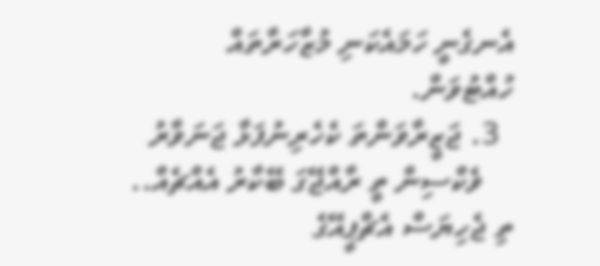އެނގެނީ ހަމައެކަނި މުޒާހަރާތައް ހުއްޓުވަން.
  3. ޖަޒީރާވަންތަ ކެހެރިނުފަޅާ ޖަނަވާރު
    ވެކްސިން ތީ ރާއްޖޭގަ ބޭކާރު އެއްޗެއް.. ތި ޖެހިޔަސް އެޗްޕީއޭގެ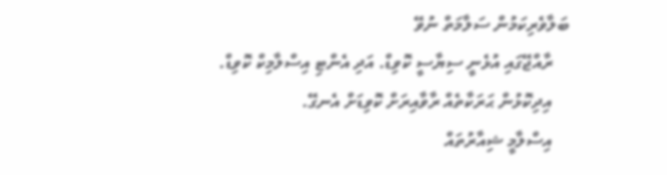ބަލާވެރިކަމުން ސަލާމަތް ނުވޭ
    ރާއްޖޭގައި އުޅެނީ ސިޔާސީ ކޮވިޑް. އަދި އެންޓި އިސްލާމިކް ކޮވިޑް.
    އިދިކޮޅުން ޙަރަކާތެއް ރާވާއިރަށް ކޮވިޑަށް އެނގޭ.
    އިސްލާމީ ޝިއާރުތައް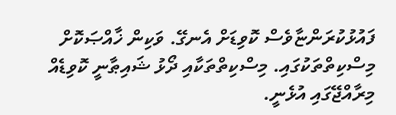ފައުޅުކުރަންޏާވެސް ކޮވިޑަށް އެނގޭ. ވަކިން ޚާއްޞަކޮށް މިސްކިތްތަކުގައި. މިސްކިތްތަކާއި ދޯޅު ޝައިޠާނީ ކޮވިޑެއް މިރާއްޖޭގައި އުޅެނީ.